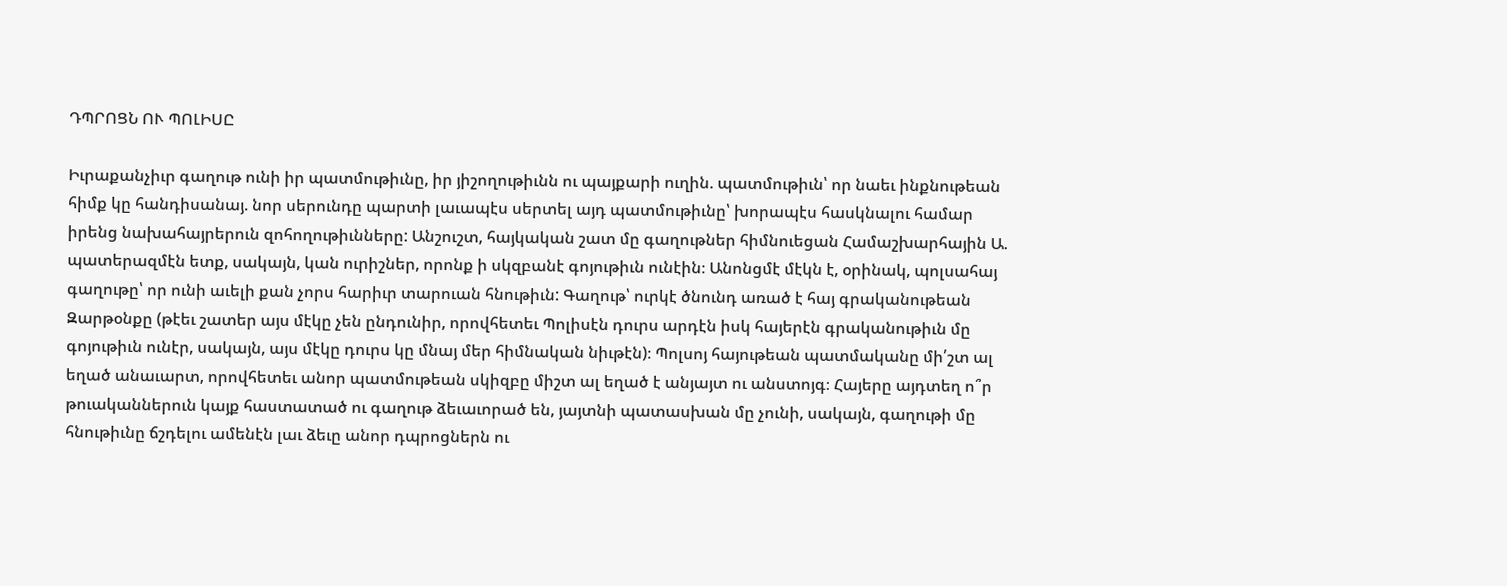ԴՊՐՈՑՆ ՈՒ ՊՈԼԻՍԸ

Իւրաքանչիւր գաղութ ունի իր պատմութիւնը, իր յիշողութիւնն ու պայքարի ուղին. պատմութիւն՝ որ նաեւ ինքնութեան հիմք կը հանդիսանայ. նոր սերունդը պարտի լաւապէս սերտել այդ պատմութիւնը՝ խորապէս հասկնալու համար իրենց նախահայրերուն զոհողութիւնները: Անշուշտ, հայկական շատ մը գաղութներ հիմնուեցան Համաշխարհային Ա. պատերազմէն ետք, սակայն, կան ուրիշներ, որոնք ի սկզբանէ գոյութիւն ունէին։ Անոնցմէ մէկն է, օրինակ, պոլսահայ գաղութը՝ որ ունի աւելի քան չորս հարիւր տարուան հնութիւն: Գաղութ՝ ուրկէ ծնունդ առած է հայ գրականութեան Զարթօնքը (թէեւ շատեր այս մէկը չեն ընդունիր, որովհետեւ Պոլիսէն դուրս արդէն իսկ հայերէն գրականութիւն մը գոյութիւն ունէր, սակայն, այս մէկը դուրս կը մնայ մեր հիմնական նիւթէն)։ Պոլսոյ հայութեան պատմականը մի՛շտ ալ եղած անաւարտ, որովհետեւ անոր պատմութեան սկիզբը միշտ ալ եղած է անյայտ ու անստոյգ։ Հայերը այդտեղ ո՞ր թուականներուն կայք հաստատած ու գաղութ ձեւաւորած են, յայտնի պատասխան մը չունի, սակայն, գաղութի մը հնութիւնը ճշդելու ամենէն լաւ ձեւը անոր դպրոցներն ու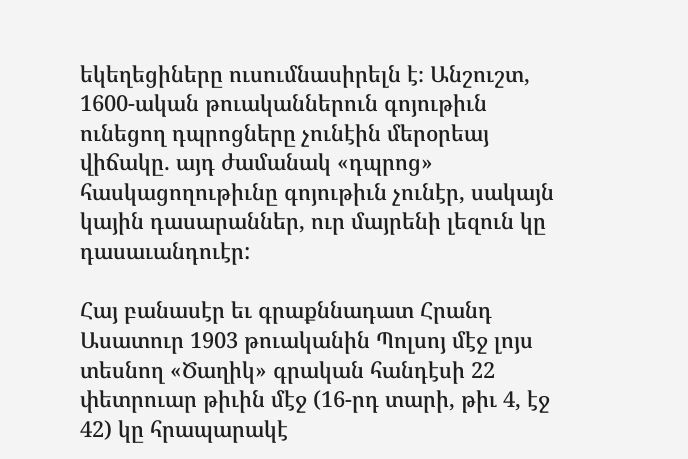եկեղեցիները ուսումնասիրելն է։ Անշուշտ, 1600-ական թուականներուն գոյութիւն ունեցող դպրոցները չունէին մերօրեայ վիճակը. այդ ժամանակ «դպրոց» հասկացողութիւնը գոյութիւն չունէր, սակայն կային դասարաններ, ուր մայրենի լեզուն կը դասաւանդուէր:

Հայ բանասէր եւ գրաքննադատ Հրանդ Ասատուր 1903 թուականին Պոլսոյ մէջ լոյս տեսնող «Ծաղիկ» գրական հանդէսի 22 փետրուար թիւին մէջ (16-րդ տարի, թիւ 4, էջ 42) կը հրապարակէ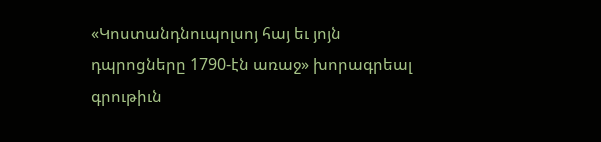«Կոստանդնուպոլսոյ հայ եւ յոյն դպրոցները 1790-էն առաջ» խորագրեալ գրութիւն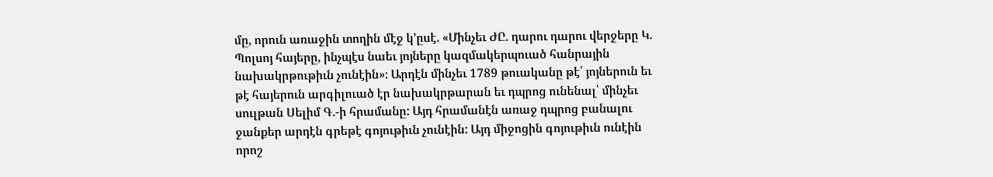մը, որուն առաջին տողին մէջ կ՚ըսէ. «Մինչեւ ԺԸ. դարու դարու վերջերը Կ. Պոլսոյ հայերը, ինչպէս նաեւ յոյները կազմակերպուած հանրային նախակրթութիւն չունէին»։ Արդէն մինչեւ 1789 թուականը թէ՛ յոյներուն եւ թէ հայերուն արգիլուած էր նախակրթարան եւ դպրոց ունենալ՝ մինչեւ սուլթան Սելիմ Գ.-ի հրամանը: Այդ հրամանէն առաջ դպրոց բանալու ջանքեր արդէն գրեթէ գոյութիւն չունէին: Այդ միջոցին գոյութիւն ունէին որոշ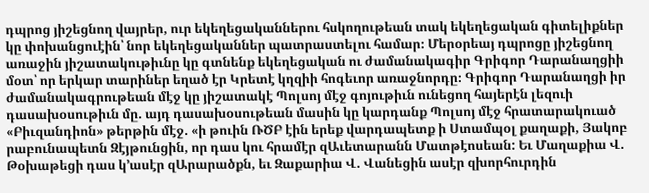դպրոց յիշեցնող վայրեր, ուր եկեղեցականներու հսկողութեան տակ եկեղեցական գիտելիքներ կը փոխանցուէին՝ նոր եկեղեցականներ պատրաստելու համար։ Մերօրեայ դպրոցը յիշեցնող առաջին յիշատակութիւնը կը գտնենք եկեղեցական ու ժամանակագիր Գրիգոր Դարանաղցիի մօտ՝ որ երկար տարիներ եղած էր Կրետէ կղզիի հոգեւոր առաջնորդը։ Գրիգոր Դարանաղցի իր ժամանակագրութեան մէջ կը յիշատակէ Պոլսոյ մէջ գոյութիւն ունեցող հայերէն լեզուի դասախօսութիւն մը. այդ դասախօսութեան մասին կը կարդանք Պոլսոյ մէջ հրատարակուած «Բիւզանդիոն» թերթին մէջ. «ի թուին ՌԾԲ էին երեք վարդապետք ի Ստամպօլ քաղաքի, Յակոբ րաբունապետն Զէյթունցին, որ դաս կու հրամէր զԱւետարանն Մատթէոսեան: Եւ Մաղաքիա Վ. Թօխաթեցի դաս կ՚ասէր զԱրարածքն, եւ Զաքարիա Վ. Վանեցին ասէր զխորհուրդին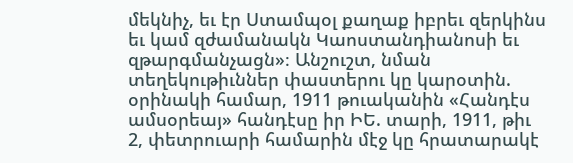մեկնիչ, եւ էր Ստամպօլ քաղաք իբրեւ զերկինս եւ կամ զժամանակն Կաոստանդիանոսի եւ զթարգմանչացն»։ Անշուշտ, նման տեղեկութիւններ փաստերու կը կարօտին. օրինակի համար, 1911 թուականին «Հանդէս ամսօրեայ» հանդէսը իր ԻԵ. տարի, 1911, թիւ 2, փետրուարի համարին մէջ կը հրատարակէ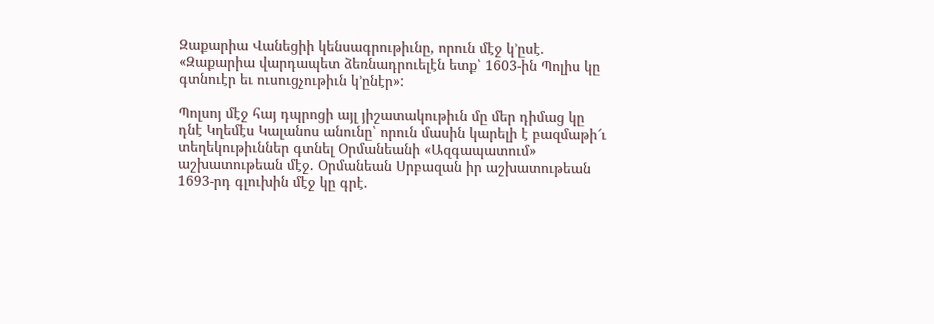Զաքարիա Վանեցիի կենսագրութիւնը, որուն մէջ կ՚ըսէ. «Զաքարիա վարդապետ ձեռնադրուելէն ետք՝ 1603-ին Պոլիս կը գտնուէր եւ ուսուցչութիւն կ՚ընէր»:

Պոլսոյ մէջ հայ դպրոցի այլ յիշատակութիւն մը մեր դիմաց կը դնէ Կղեմէս Կալանոս անունը՝ որուն մասին կարելի է բազմաթի՜ւ տեղեկութիւններ գտնել Օրմանեանի «Ազգապատում» աշխատութեան մէջ. Օրմանեան Սրբազան իր աշխատութեան 1693-րդ գլուխին մէջ կը գրէ.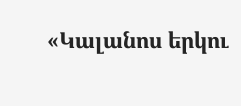«Կալանոս երկու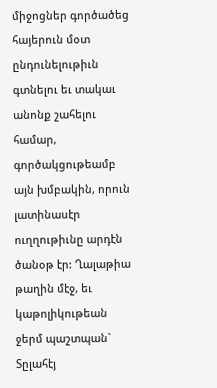միջոցներ գործածեց հայերուն մօտ ընդունելութիւն գտնելու եւ տակաւ անոնք շահելու համար, գործակցութեամբ այն խմբակին, որուն լատինասէր ուղղութիւնը արդէն ծանօթ էր: Ղալաթիա թաղին մէջ, եւ կաթոլիկութեան ջերմ պաշտպան` Տըլահէյ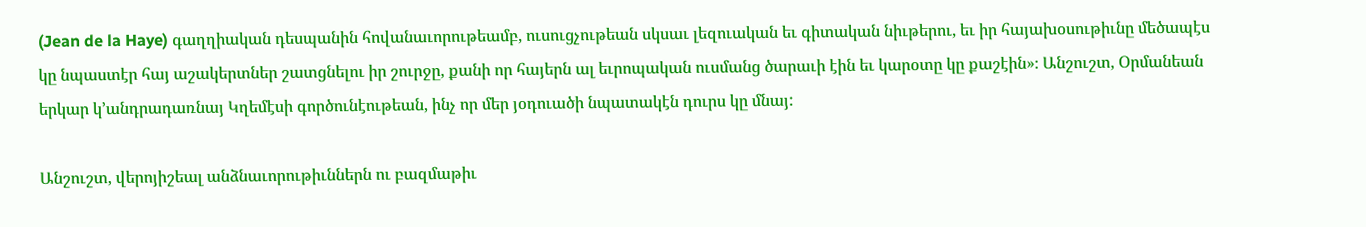(Jean de la Haye) գաղղիական դեսպանին հովանաւորութեամբ, ուսուցչութեան սկսաւ լեզուական եւ գիտական նիւթերու, եւ իր հայախօսութիւնը մեծապէս կը նպաստէր հայ աշակերտներ շատցնելու իր շուրջը, քանի որ հայերն ալ եւրոպական ուսմանց ծարաւի էին եւ կարօտը կը քաշէին»։ Անշուշտ, Օրմանեան երկար կ՚անդրադառնայ Կղեմէսի գործունէութեան, ինչ որ մեր յօդուածի նպատակէն դուրս կը մնայ:

Անշուշտ, վերոյիշեալ անձնաւորութիւններն ու բազմաթիւ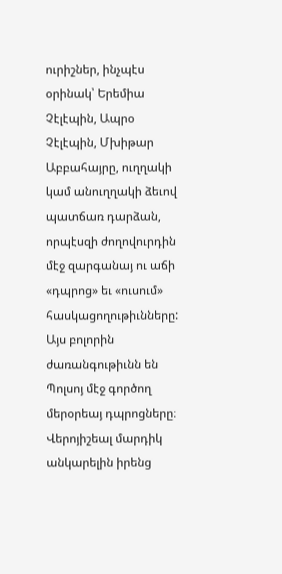ուրիշներ, ինչպէս օրինակ՝ Երեմիա Չէլէպին, Ապրօ Չէլէպին, Մխիթար Աբբահայրը, ուղղակի կամ անուղղակի ձեւով պատճառ դարձան, որպէսզի ժողովուրդին մէջ զարգանայ ու աճի «դպրոց» եւ «ուսում» հասկացողութիւնները: Այս բոլորին ժառանգութիւնն են Պոլսոյ մէջ գործող մերօրեայ դպրոցները։ Վերոյիշեալ մարդիկ անկարելին իրենց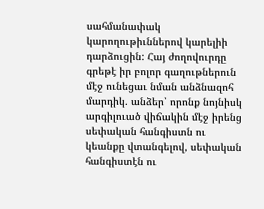սահմանափակ կարողութիւններով կարելիի դարձուցին: Հայ ժողովուրդը գրեթէ իր բոլոր գաղութներուն մէջ ունեցաւ նման անձնազոհ մարդիկ. անձեր՝ որոնք նոյնիսկ արգիլուած վիճակին մէջ իրենց սեփական հանգիստն ու կեանքը վտանգելով, սեփական հանգիստէն ու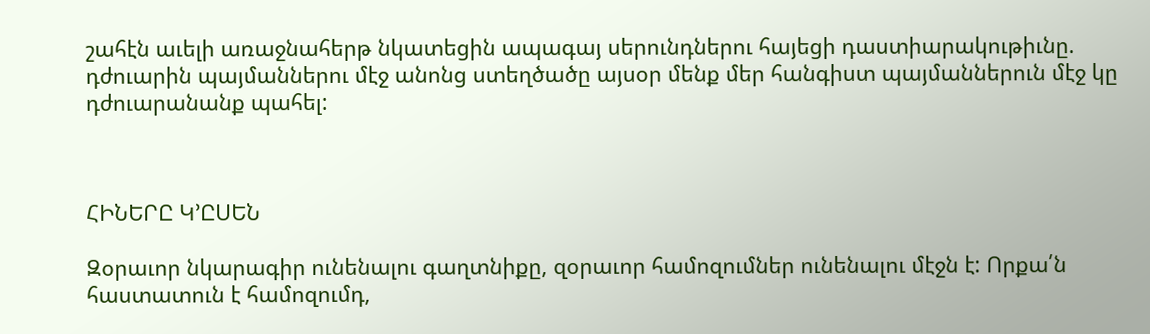շահէն աւելի առաջնահերթ նկատեցին ապագայ սերունդներու հայեցի դաստիարակութիւնը. դժուարին պայմաններու մէջ անոնց ստեղծածը այսօր մենք մեր հանգիստ պայմաններուն մէջ կը դժուարանանք պահել:



ՀԻՆԵՐԸ Կ՚ԸՍԵՆ

Զօրաւոր նկարագիր ունենալու գաղտնիքը, զօրաւոր համոզումներ ունենալու մէջն է: Որքա՛ն հաստատուն է համոզումդ,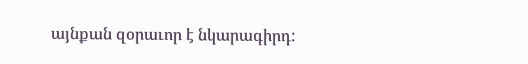այնքան զօրաւոր է նկարագիրդ: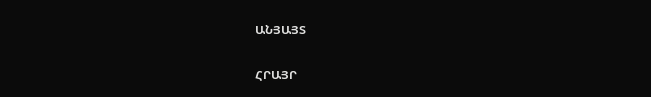ԱՆՅԱՅՏ

ՀՐԱՅՐ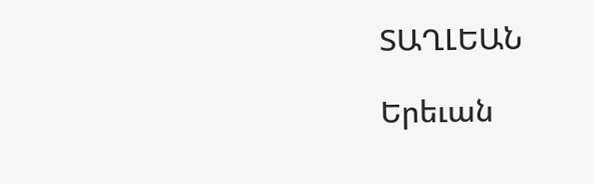ՏԱՂԼԵԱՆ

Երեւան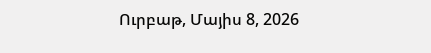Ուրբաթ, Մայիս 8, 2026